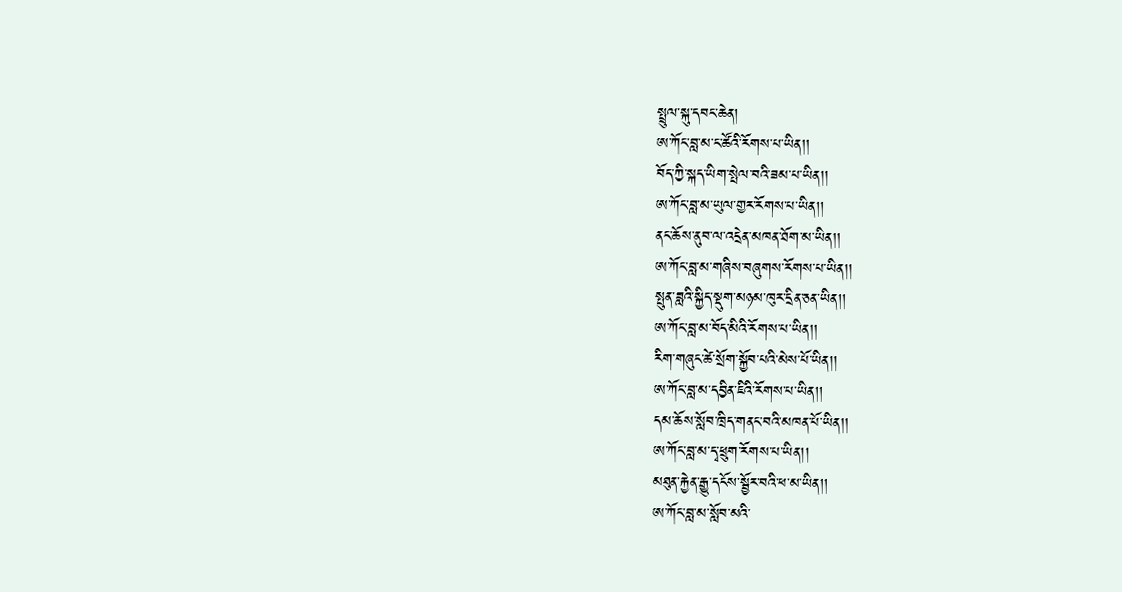སྤྲུལ་སྐུ་དབང་ཆེན།
ཨ་ཀོང་བླ་མ་ང་ཚོའི་རོགས་པ་ཡིན།།
བོད་ཀྱི་སྐད་ཡིག་སྤེལ་བའི་ཟམ་པ་ཡིན།།
ཨ་ཀོང་བླ་མ་ཡུལ་གྱར་རོགས་པ་ཡིན།།
ནང་ཆོས་ནུབ་ལ་འདྲེན་མཁན་ཐོག་མ་ཡིན།།
ཨ་ཀོང་བླ་མ་གཞིས་བཞུགས་རོགས་པ་ཡིན།།
སྤུན་ཟླའི་སྐྱིད་སྡུག་མཉམ་ཁུར་དྲིན་ཅན་ཡིན།།
ཨ་ཀོང་བླ་མ་བོད་མིའི་རོགས་པ་ཡིན།།
རིག་གཞུང་ཚེ་སྲོག་སྐྱོབ་པའི་མེས་པོ་ཡིན།།
ཨ་ཀོང་བླ་མ་དབྱིན་ཇིའི་རོགས་པ་ཡིན།།
དམ་ཆོས་སློབ་ཁྲིད་གནང་བའི་མཁན་པོ་ཡིན།།
ཨ་ཀོང་བླ་མ་དྭ་ཕྲུག་རོགས་པ་ཡིན།།
མཐུན་རྐྱེན་རྒྱུ་དངོས་སྦྱོར་བའི་ཕ་མ་ཡིན།།
ཨ་ཀོང་བླ་མ་སློབ་མའི་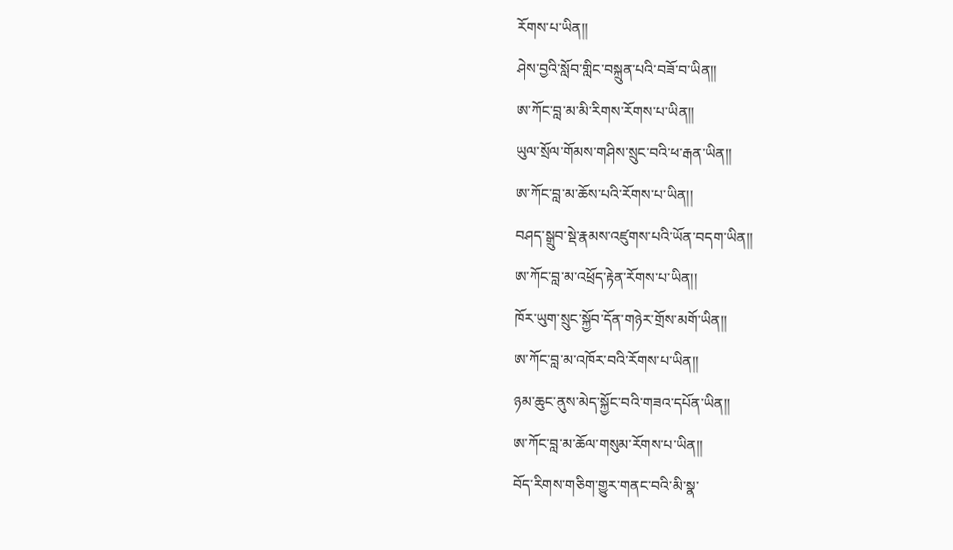རོགས་པ་ཡིན།།
ཤེས་བྱའི་སློབ་གླིང་བསྐྲུན་པའི་བཟོ་བ་ཡིན།།
ཨ་ཀོང་བླ་མ་མི་རིགས་རོགས་པ་ཡིན།།
ཡུལ་སྲོལ་གོམས་གཤིས་སྲུང་བའི་ཕ་རྒན་ཡིན།།
ཨ་ཀོང་བླ་མ་ཆོས་པའི་རོགས་པ་ཡིན།།
བཤད་སྒྲུབ་སྡེ་རྣམས་འཛུགས་པའི་ཡོན་བདག་ཡིན།།
ཨ་ཀོང་བླ་མ་འཕྲོད་རྟེན་རོགས་པ་ཡིན།།
ཁོར་ཡུག་སྲུང་སྐྱོབ་དོན་གཉེར་གྲོས་མགོ་ཡིན།།
ཨ་ཀོང་བླ་མ་འཁོར་བའི་རོགས་པ་ཡིན།།
ཉམ་ཆུང་ནུས་མེད་སྐྱོང་བའི་གཟའ་དཔོན་ཡིན།།
ཨ་ཀོང་བླ་མ་ཆོལ་གསུམ་རོགས་པ་ཡིན།།
བོད་རིགས་གཅིག་གྱུར་གནང་བའི་མི་སྣ་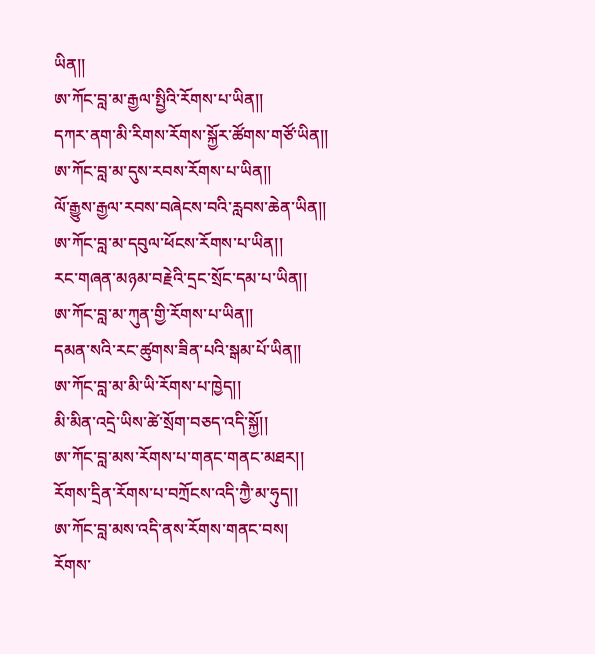ཡིན།།
ཨ་ཀོང་བླ་མ་རྒྱལ་སྤྱིའི་རོགས་པ་ཡིན།།
དཀར་ནག་མི་རིགས་རོགས་སྐྱོར་ཚོགས་གཙོ་ཡིན།།
ཨ་ཀོང་བླ་མ་དུས་རབས་རོགས་པ་ཡིན།།
ལོ་རྒྱུས་རྒྱལ་རབས་བཞེངས་བའི་རླབས་ཆེན་ཡིན།།
ཨ་ཀོང་བླ་མ་དབུལ་ཕོངས་རོགས་པ་ཡིན།།
རང་གཞན་མཉམ་བརྗེའི་དྲང་སྲོང་དམ་པ་ཡིན།།
ཨ་ཀོང་བླ་མ་ཀུན་གྱི་རོགས་པ་ཡིན།།
དམན་སའི་རང་ཚུགས་ཟིན་པའི་སྒམ་པོ་ཡིན།།
ཨ་ཀོང་བླ་མ་མི་ཡི་རོགས་པ་ཁྱེད།།
མི་མིན་འདྲེ་ཡིས་ཚེ་སྲོག་བཅད་འདི་སྐྱོ།།
ཨ་ཀོང་བླ་མས་རོགས་པ་གནང་གནང་མཐར།།
རོགས་དྲིན་རོགས་པ་བཀྲོངས་འདི་ཀྱཻ་མ་ཧུད།།
ཨ་ཀོང་བླ་མས་འདི་ནས་རོགས་གནང་བས།
རོགས་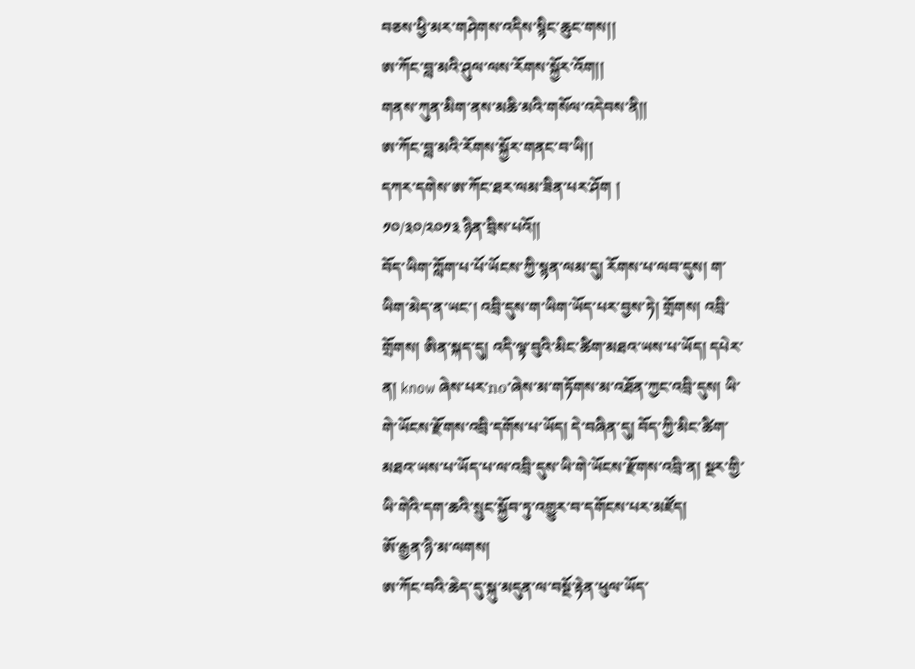བཅས་ཕྱི་མར་གཤེགས་འདིས་སྙིང་ཆུང་གས།།
ཨ་ཀོང་བླ་མའི་ཤུལ་ལས་རོགས་སྐྱོར་འོག།།
གནས་ཀུན་མིག་ནས་མཆི་མའི་གསོལ་འདེབས་ནི།།
ཨ་ཀོང་བླ་མའི་རོགས་སྐྱོར་གནང་བ་ཡི།།
དཀར་དགེས་ཨ་ཀོང་ཐར་ལམ་ཟིན་པར་ཤོག །
༡༠/༣༠/༢༠༡༣ ཉིན་བྲིས་པའོ།།
བོད་ཡིག་ཀློག་པ་པོ་ཡོངས་ཀྱི་སྙན་ལམ་དུ། རོགས་པ་ལབ་དུས། ག་ཡིག་མེད་ན་ཡང་། འབྲི་དུས་ག་ཡིག་ཡོད་པར་བྱས་ཏེ། གྲོགས། འབྲི་གྲོགས། ཨིན་སྐད་དུ། འདི་ལྟ་བུའི་མིང་ཚིག་མཐའ་ཡས་པ་ཡོད། དཔེར་ན། know ཞེས་པར་no་ཞེས་མ་གཏོགས་མ་འཐོན་ཀྱང་འབྲི་དུས། ཡི་གེ་ཡོངས་རྫོགས་འབྲི་དགོས་པ་ཡོད། དེ་བཞིན་དུ། བོད་ཀྱི་མིང་ཚིག་མཐའ་ཡས་པ་ཡོད་པ་ལ་འབྲི་དུས་ཡི་གེ་ཡོངས་རྫོགས་འབྲི་ན། སྔར་གྱི་ཡི་གེའི་དག་ཆའི་སྲུང་སྐྱོབ་ཏུ་འགྱུར་བ་དགོངས་པར་མཛོད།
ཨོ་རྒྱན་ཉི་མ་ལགས།
ཨ་ཀོང་བའི་ཆེད་དུ་སྐུ་མདུན་ལ་བསྔོ་རྟེན་ཕུལ་ཡོད་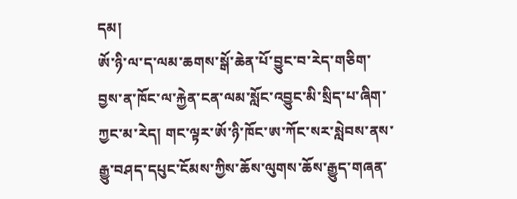དམ།
ཨོ་ཉི་ལ་ད་ལམ་ཆགས་སྒོ་ཆེན་པོ་བྱུང་བ་རེད་གཅིག་བྱས་ན་ཁོང་ལ་རྐྱེན་ངན་ལམ་སློང་འབྱུང་མི་སྲིད་པ་ཞིག་ཀྱང་མ་རེད། གང་ལྟར་ཨོ་ཉི་ཁོང་ཨ་ཀོང་སར་སླེབས་ནས་རྒྱུ་བཤད་དཔུང་ངོམས་ཀྱིས་ཆོས་ལུགས་ཆོས་རྒྱུད་གཞན་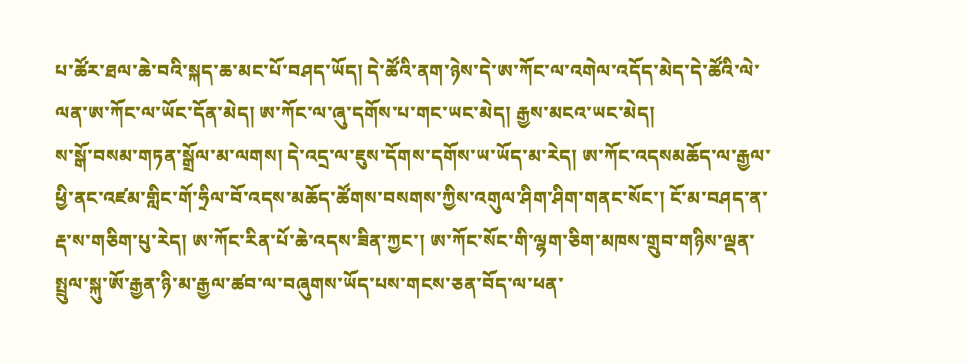པ་ཚོར་ཐལ་ཆེ་བའི་སྐད་ཆ་མང་པོ་བཤད་ཡོད། དེ་ཚོའི་ནག་ཉེས་དེ་ཨ་ཀོང་ལ་འགེལ་འདོད་མེད་དེ་ཚོའི་ལེ་ལན་ཨ་ཀོང་ལ་ཡོང་དོན་མེད། ཨ་ཀོང་ལ་ཞུ་དགོས་པ་གང་ཡང་མེད། རྒྱས་མངའ་ཡང་མེད།
ས་སྒོ་བསམ་གཏན་སྒྲོལ་མ་ལགས། དེ་འདྲ་ལ་ཇུས་དོགས་དགོས་ཡ་ཡོད་མ་རེད། ཨ་ཀོང་འདསམཆོད་ལ་རྒྱལ་ཕྱི་ནང་འཛམ་གླིང་གོ་ཧྲིལ་བོ་འདས་མཆོད་ཚོགས་བསགས་ཀྱིས་འགུལ་ཤིག་ཤིག་གནང་སོང་། ངོ་མ་བཤད་ན་རྡ་ས་གཅིག་པུ་རེད། ཨ་ཀོང་རིན་པོ་ཆེ་འདས་ཟིན་ཀྱང་། ཨ་ཀོང་སོང་གི་ལྷག་ཅིག་མཁས་གྲུབ་གཉིས་ལྡན་སྤྲུལ་སྐུ་ཨོ་རྒྱན་ཉི་མ་རྒྱལ་ཚབ་ལ་བཞུགས་ཡོད་པས་གངས་ཅན་བོད་ལ་ཕན་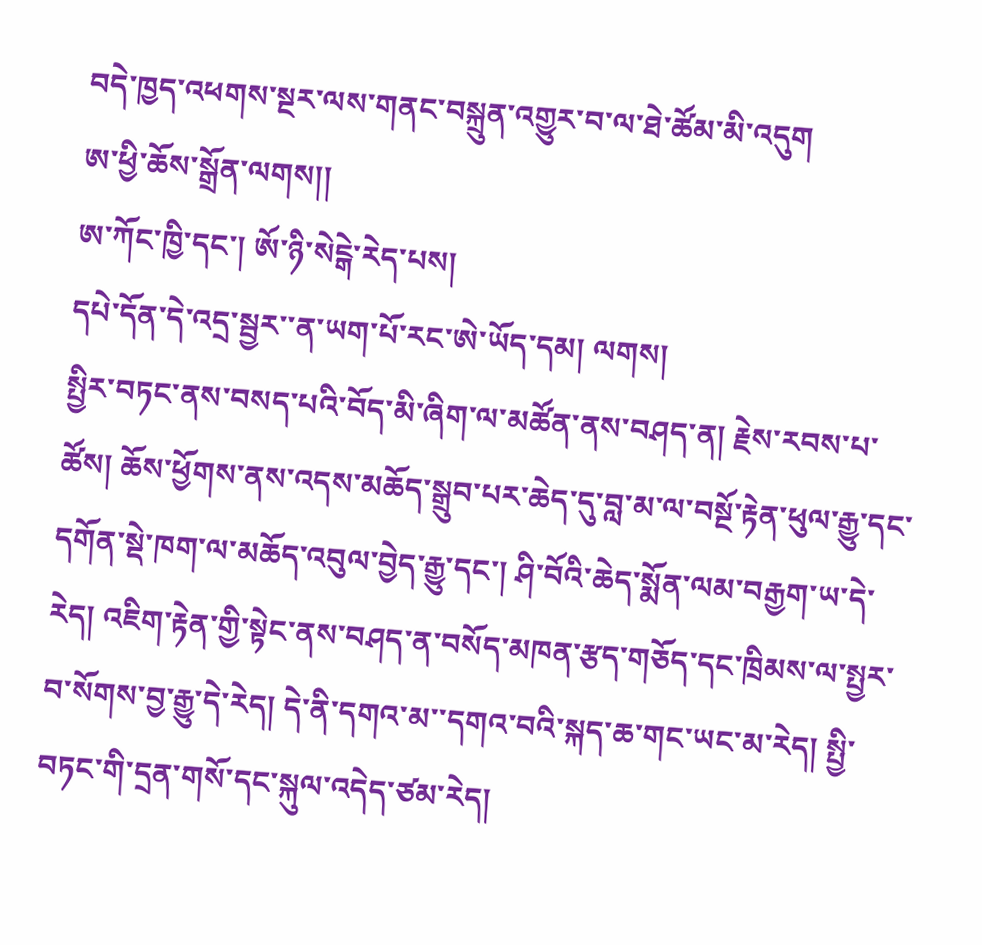བདེ་ཁྱད་འཕགས་སྔར་ལས་གནང་བསྐྲུན་འགྱུར་བ་ལ་ཐེ་ཚོམ་མི་འདུག
ཨ་ཕྱི་ཆོས་སྒྲོན་ལགས།།
ཨ་ཀོང་ཁྱི་དང་། ཨོ་ཉི་སེངྒེ་རེད་པས།
དཔེ་དོན་དེ་འདྲ་སྦྱར་་ན་ཡག་པོ་རང་ཨེ་ཡོད་དམ། ལགས།
སྤྱིར་བཏང་ནས་བསད་པའི་བོད་མི་ཞིག་ལ་མཚོན་ནས་བཤད་ན། རྗེས་རབས་པ་ཚོས། ཆོས་ཕྱོགས་ནས་འདས་མཆོད་སྒྲུབ་པར་ཆེད་དུ་བླ་མ་ལ་བསྔོ་རྟེན་ཕུལ་རྒྱུ་དང་དགོན་སྡེ་ཁག་ལ་མཆོད་འབུལ་བྱེད་རྒྱུ་དང་། ཤི་བོའི་ཆེད་སྨོན་ལམ་བརྒྱག་ཡ་དེ་རེད། འཇིག་རྟེན་གྱི་སྟེང་ནས་བཤད་ན་བསོད་མཁན་རྩད་གཅོད་དང་ཁྲིམས་ལ་སྤྱར་བ་སོགས་བྱ་རྒྱུ་དེ་རེད། དེ་ནི་དགའ་མ་་དགའ་བའི་སྐད་ཆ་གང་ཡང་མ་རེད། སྤྱི་བཏང་གི་དྲན་གསོ་དང་སྐུལ་འདེད་ཙམ་རེད།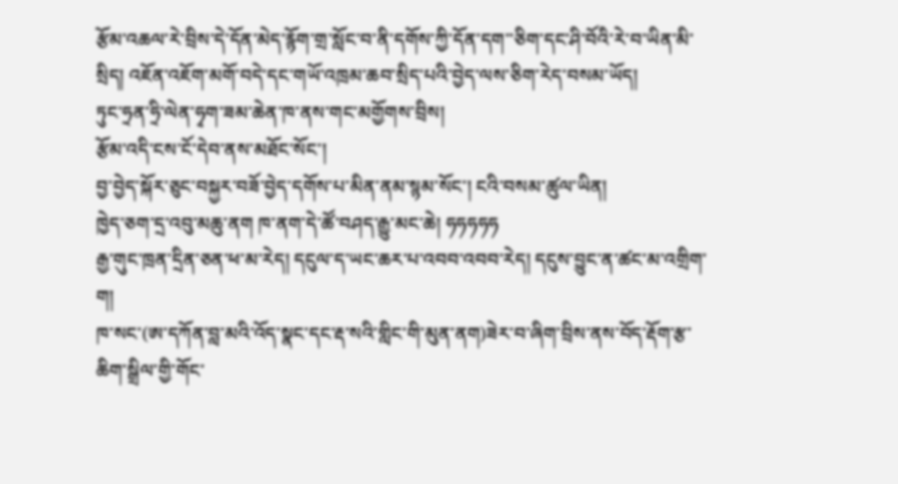རྩོམ་འཆལ་རེ་བྲིས་དེ་དོན་མེད་རྙོག་གྲ་སློང་བ་ནི་དགོས་ཀྱི་དོན་དག་་ཅིག་དང་ཤི་བོའི་རེ་བ་ཡིན་མི་སྲིད། འཇོན་འཇོག་མགོ་བདེ་དང་གཡོ་འཁྲམ་ཆབ་སྲིད་པའི་བྱེད་ལས་ཅིག་རེད་བསམ་ཡོད།
ཏུང་ཧྲན་ཧྲི་ལེན་ཧྭག་ཟམ་ཆེན་ཁ་ནས་གང་མགྱོགས་བྲིས།
རྩོམ་འདི་ངས་ངོ་དེབ་ནས་མཐོང་སོང་།
བྱ་བྱེད་སྐོར་ཅུང་བསྐྱར་བཟོ་བྱེད་དགོས་པ་མིན་ནམ་སྙམ་སོང་། ངའི་བསམ་ཚུལ་ཡིན།
ཁྱེད་ཅག་དྲ་འབུ་མཆུ་ནག ཁ་ནག་དེ་ཚོ་བཤད་རྒྱུ་མང་ཆེ། ཧཧཧཧཧ
རྒྱ་གུང་ཁྲན་དྲིན་ཅན་ཕ་མ་རེད། དངུལ་ད་ཡང་ཆར་པ་འབབ་འབབ་རེད། དངུས་བྱུང་ན་ཚང་མ་འགྲིག་ག།
ཁ་སང་(ཨ་དཀོན་བླ་མའི་འོད་སྣང་དང་རྡ་སའི་གླིང་གི་མུན་ནག)ཟེར་བ་ཞིག་བྲིས་ནས་བོད་རྡོག་རྩ་ཆིག་སྒྲིལ་གྱི་གོང་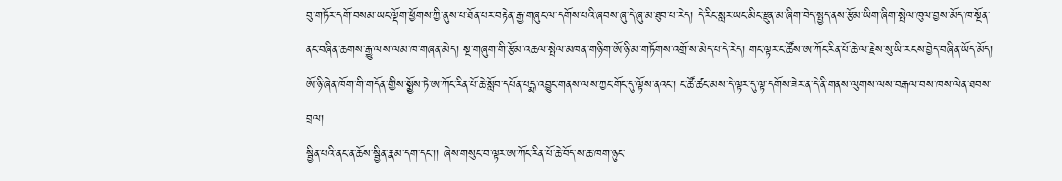བུ་གཏོར་དགོ་བསམ་ཡང་ལྡོག་ཕྱོགས་ཀྱི་ནུས་པ་ཐོན་པར་བརྟེན་རྒྱ་གཞུང་ལ་དགོས་པའི་ཞབས་ཞུ་དེ་ཞུ་མ་ཐུབ་པ་རེད། དེ་རིང་སླར་ཡང་མིང་རྫུན་མ་ཞིག་བེད་སྤྱད་ནས་རྩོམ་ཡིག་ཞིག་སྤེལ་ཁུལ་བྱས་མོད་ཁ་སྔོན་ནང་བཞིན་ཆགས་རྒྱུ་ལས་ལམ་ཁ་གཞན་མེད། སྔ་གཞུག་གི་རྩོམ་འཆལ་སྤེལ་མཁན་གཉི་ག་ཨོ་ཉི་མ་གཏོགས་འགྲོ་ས་མེད་པ་དེ་རེད། གང་ལྟར་ང་ཚོས་ཨ་ཀོང་རིན་པོ་ཆེ་ལ་རྗེས་སུ་ཡི་རངས་བྱེད་བཞིན་ཡོད་མོད། ཨོ་ཉི་ཞེན་ཁོག་གི་གདོན་གྱིས་སྨྱོས་ཏེ་ཨ་ཀོང་རིན་པོ་ཆེ་སློབ་དཔོན་པདྨ་འབྱུང་གནས་ལས་ཀྱང་གོང་དུ་ལྟོས་ནའང་། ང་ཚོ་ཚང་མས་དེ་ལྟར་དུ་ལྟ་དགོས་ཟེར་ན་དེ་ནི་གནས་ལུགས་ལས་བརྒལ་བས་ཁས་ལེན་ཐབས་བྲལ།
སྦྱིན་པའི་ནང་ན་ཆོས་སྦྱིན་རྣམ་དག་དང་།། ཞེས་གསུང་བ་ལྟར་ཨ་ཀོང་རིན་པོ་ཆེ་བོད་ས་ཆ་ཁག་ཉུང་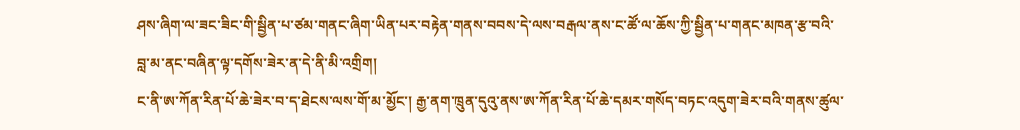ཤས་ཞིག་ལ་ཟང་ཟིང་གི་སྦྱིན་པ་ཙམ་གནང་ཞིག་ཡིན་པར་བརྟེན་གནས་བབས་དེ་ལས་བརྒལ་ནས་ང་ཚོ་ལ་ཆོས་ཀྱི་སྦྱིན་པ་གནང་མཁན་རྩ་བའི་བླ་མ་ནང་བཞིན་ལྟ་དགོས་ཟེར་ན་དེ་ནི་མི་འགྲིག།
ང་ནི་ཨ་ཀོན་རིན་པོ་ཆེ་ཟེར་བ་ད་ཐེངས་ལས་གོ་མ་མྱོང་། རྒྱ་ནག་ཁྲུན་དུའུ་ནས་ཨ་ཀོན་རིན་པོ་ཆེ་དམར་གསོད་བཏང་འདུག་ཟེར་བའི་གནས་ཚུལ་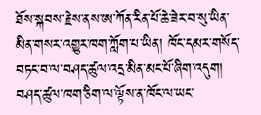ཐོས་སྐབས་རྗེས་ནས་ཨ་ཀོན་རིན་པོ་ཆེ་ཟེར་བ་སུ་ཡིན་མིན་གསར་འགྱུར་ཁག་ཀློག་པ་ཡིན། ཁོང་དམར་གསོད་བཏང་བ་ལ་བཤད་ཚུལ་འདྲ་མིན་མང་པོ་ཞིག་འདུག། བཤད་ཚུལ་ཁག་ཅིག་ལ་ལྟོས་ན་ཁོང་ལ་ཡང་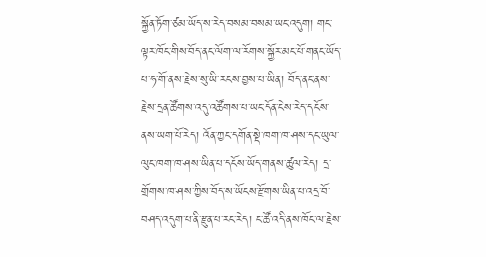སྐྱོན་ཏོག་ཙམ་ཡོད་ས་རེད་བསམ་བསམ་ཡང་འདུག། གང་ལྟར་ཁོང་གིས་བོད་ནང་ལོག་ལ་རོགས་སྐྱོར་མང་པོ་གནང་ཡོད་པ་ཧ་གོ་ནས་རྗེས་སུ་ཡི་རངས་བྱས་པ་ཡིན། བོད་ནང་ནས་རྗེས་དྲན་ཚོགས་འདུ་འཚོགས་པ་ཡང་དོན་ངེས་རེད་དངོས་ནས་ཡག་པོ་རེད། འོན་ཀྱང་དགོན་སྡེ་ཁག་ཁ་ཤས་དང་ཡུལ་ལུང་ཁག་ཁ་ཤས་ཡིན་པ་དངོས་ཡོད་གནས་ཚུལ་རེད། དྲ་གྲོགས་ཁ་ཤས་ཀྱིས་བོད་ས་ཡོངས་རྫོགས་ཡིན་པ་འདྲ་བོ་བཤད་འདུག་པ་ནི་རྫུན་པ་རང་རེད། ང་ཚོ་འདི་ནས་ཁོང་ལ་རྗེས་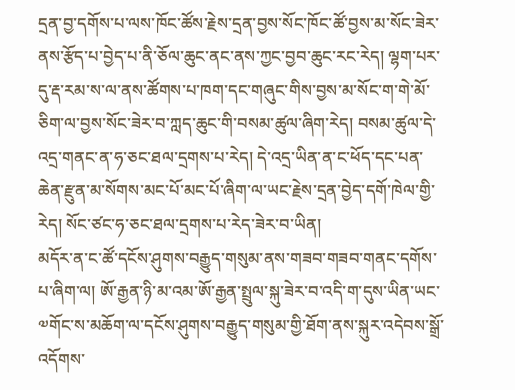དྲན་བྱ་དགོས་པ་ལས་ཁོང་ཚོས་རྗེས་དྲན་བྱས་སོང་ཁོང་ཚོ་བྱས་མ་སོང་ཟེར་ནས་རྩོད་པ་བྱེད་པ་ནི་ཅོལ་ཆུང་ནང་ནས་ཀྱང་བྱབ་ཆུང་རང་རེད། ལྷག་པར་དུ་རྡ་རམ་ས་ལ་ནས་ཚོགས་པ་ཁག་དང་གཞུང་གིས་བྱས་མ་སོང་ག་གེ་མོ་ཅིག་ལ་བྱས་སོང་ཟེར་བ་ཀླད་ཆུང་གི་བསམ་ཚུལ་ཞིག་རེད། བསམ་ཚུལ་དེ་འདྲ་གནང་ན་ཧ་ཅང་ཐལ་དྲགས་པ་རེད། དེ་འདྲ་ཡིན་ན་ང་ཕོད་དང་པན་ཆེན་རྫུན་མ་སོགས་མང་པོ་མང་པོ་ཞིག་ལ་ཡང་རྗེས་དྲན་བྱེད་དགོ་ཁེལ་གྱི་རེད། སོང་ཙང་ཧ་ཅང་ཐལ་དྲགས་པ་རེད་ཟེར་བ་ཡིན།
མདོར་ན་ང་ཚོ་དངོས་ཤུགས་བརྒྱུད་གསུམ་ནས་གཟབ་གཟབ་གནང་དགོས་པ་ཞིག་ལ། ཨོ་རྒྱན་ཉི་མ་འམ་ཨོ་རྒྱན་སྤྲུལ་སྐུ་ཟེར་བ་འདི་ག་དུས་ཡིན་ཡང་༧གོང་ས་མཆོག་ལ་དངོས་ཤུགས་བརྒྱུད་གསུམ་གྱི་ཐོག་ནས་སྐུར་འདེབས་སྒྲོ་འདོགས་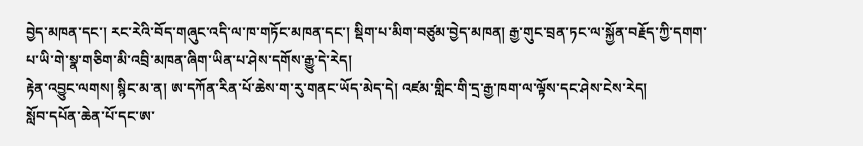བྱེད་མཁན་དང་། རང་རེའི་བོད་གཞུང་འདི་ལ་ཁ་གཏོང་མཁན་དང་། སྡིག་པ་མིག་བཙུམ་བྱེད་མཁན། རྒྱ་གུང་བྲན་ཏང་ལ་སྐྱོན་བརྗོད་ཀྱི་དགག་པ་ཡི་གེ་སྣ་གཅིག་མི་འབྲི་མཁན་ཞིག་ཡིན་པ་ཤེས་དགོས་རྒྱུ་དེ་རེད།
རྟེན་འབྱུང་ལགས། སྙིང་མ་ན། ཨ་དཀོན་རིན་པོ་ཆེས་ག་རུ་གནང་ཡོད་མེད་དེ། འཛམ་གླིང་གི་དྲ་རྒྱ་ཁག་ལ་ལྟོས་དང་ཤེས་ངེས་རེད།
སློབ་དཔོན་ཆེན་པོ་དང་ཨ་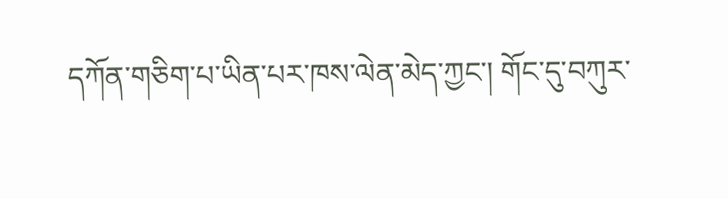དཀོན་གཅིག་པ་ཡིན་པར་ཁས་ལེན་མེད་ཀྱང་། གོང་དུ་བཀུར་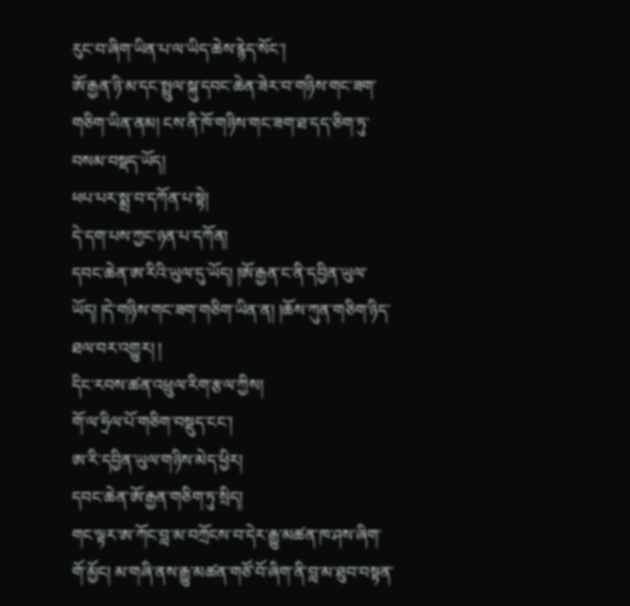རུང་བ་ཞིག་ཡིན་པ་ལ་ཡིད་ཆེས་རྙེད་སོང་།
ཨོ་རྒྱན་ཉི་མ་དང་སྤྲུལ་སྐུ་དབང་ཆེན་ཟེར་བ་གཉིས་གང་ཟག་གཅིག་ཡིན་ནམ། ངས་ནི་ཁོ་གཉིས་གང་ཟག་ཐ་དད་ཅིག་ཏུ་བསམ་བསྡད་ཡོད།
ཕཔ་པར་སྨྲ་བ་དཀོན་པ་སྟེ།
དེ་དག་པས་ཀྱང་ཉན་པ་དཀོན།
དབང་ཆེན་ཨ་རིའི་ཡུལ་དུ་ཡོད། །ཨོ་རྒྱན་ང་ནི་དབྱིན་ཡུལ་ཡོད། །དེ་གཉིས་གང་ཟག་གཅིག་ཡིན་ན། །ཆོས་ཀུན་གཅིག་ཉིད་ཐལ་བར་འགྱུར། །
དིང་རབས་ཚན་འཕྲུལ་རིག་རྩལ་ཀྱིས།
གོ་ལ་ཧྲིལ་པོ་གཅིག་བསྡུད་ངང་།
ཨ་རི་དབྱིན་ཡུལ་གཉིས་མེད་ཕྱིར།
དབང་ཆེན་ཨོ་རྒྱན་གཅིག་ཏུ་སྲིད།
གང་ལྟར་ཨ་ཀོང་བླ་མ་བཀྲོངས་བ་དེར་རྒྱུ་མཚན་ཁ་ཤས་ཞིག་གོ་མྱོང། མ་གཞི་ནས་རྒྱུ་མཚན་གཙོ་བོ་ཞིག་ནི་བླ་མ་ཐུབ་བསྟན་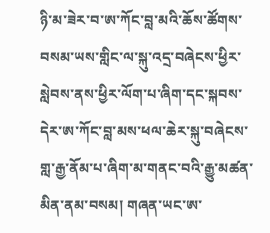ཉི་མ་ཟེར་བ་ཨ་ཀོང་བླ་མའི་ཆོས་ཚོགས་བསམ་ཡས་གླིང་ལ་སྐུ་འདྲ་བཞེངས་ཕྱིར་སླེབས་ནས་ཕྱིར་ལོག་པ་ཞིག་དང་སྐབས་དེར་ཨ་ཀོང་བླ་མས་ཕལ་ཆེར་སྐུ་བཞེངས་གླ་རྒྱ་ནོམ་པ་ཞིག་མ་གནང་བའི་རྒྱུ་མཚན་མིན་ནམ་བསམ། གཞན་ཡང་ཨ་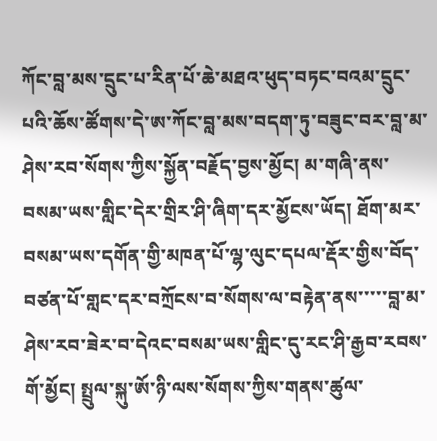ཀོང་བླ་མས་དྲུང་པ་རིན་པོ་ཆེ་མཐའ་ཕུད་བཏང་བའམ་དྲུང་པའི་ཆོས་ཚོགས་དེ་ཨ་ཀོང་བླ་མས་བདག་ཏུ་བཟུང་བར་བླ་མ་ཤེས་རབ་སོགས་ཀྱིས་སྐྱོན་བརྗོད་བྱས་མྱོང། མ་གཞི་ནས་བསམ་ཡས་གླིང་དེར་གྲིར་ཤི་ཞིག་དར་མྱོངས་ཡོད། ཐོག་མར་བསམ་ཡས་དགོན་གྱི་མཁན་པོ་ལྷ་ལུང་དཔལ་རྡོར་གྱིས་བོད་བཙན་པོ་གླང་དར་བཀྲོངས་བ་སོགས་ལ་བརྟེན་ནས་་་་་བླ་མ་ཤེས་རབ་ཟེར་བ་དེའང་བསམ་ཡས་གླིང་དུ་རང་ཤི་རྒྱབ་རབས་གོ་མྱོང། སྤྲུལ་སྐུ་ཨོ་ཉི་ལས་སོགས་ཀྱིས་གནས་ཚུལ་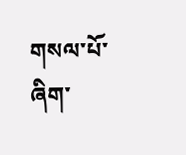གསལ་པོ་ཞིག་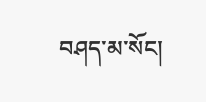བཤད་མ་སོང།